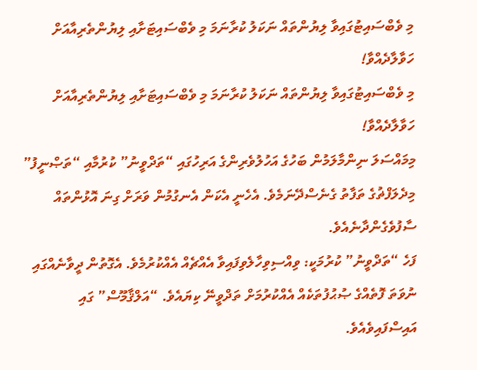މި ވެބްސައިޓުގައިވާ ލިޔުންތައް ނަކަލު ކުރާނަމަ މި ވެބްސައިޓަށާއި ލިޔުންތެރިއާއަށް ހަވާލާދެއްވާ!
މި ވެބްސައިޓުގައިވާ ލިޔުންތައް ނަކަލު ކުރާނަމަ މި ވެބްސައިޓަށާއި ލިޔުންތެރިއާއަށް ހަވާލާދެއްވާ!
މިމައްސަލަ ނިންމާލަމުން ބަހުގެ އަހުލުވެރިންގެ އަރިހުގައި “ތަދްވީނު” ކުރުމާއި “ތަޞްނީފު” މިދެލަފްޡުގެ ތަފާތު ގެނެސްދޭނަމެވެ. އެހެނީ އެކަން އެނގުމުން ވަރަށް ގިނަ އޮޅުންތައް ސާފުވެގެންދާނެއެވެ.
ފަހެ “ތަދްވީނު” ކުރުމަކީ: ވިއްސިވިހާލެވިފައިވާ އެއްޗެއް އެއްކުރުމެވެ. އެގޮތުން ދީވާނެއްގައި ނުވަތަ ފޮތެއްގެ ޞުޙުފުތަކެއް އެއްކުރުމަށް ތަދްވީނޭ ކިޔައެވެ. “އަލްޤާމޫސް” ގައި އައިސްފައިވެއެވެ.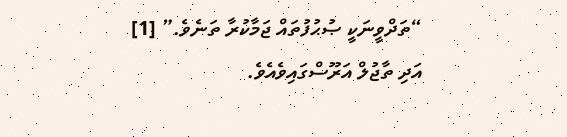“ތަދްވީނަކީ ޞުޙުފުތައް ޖަމާކުރާ ތަނެވެ.” [1]
އަދި ތާޖުލް އަރޫސްގައިވެއެވެ.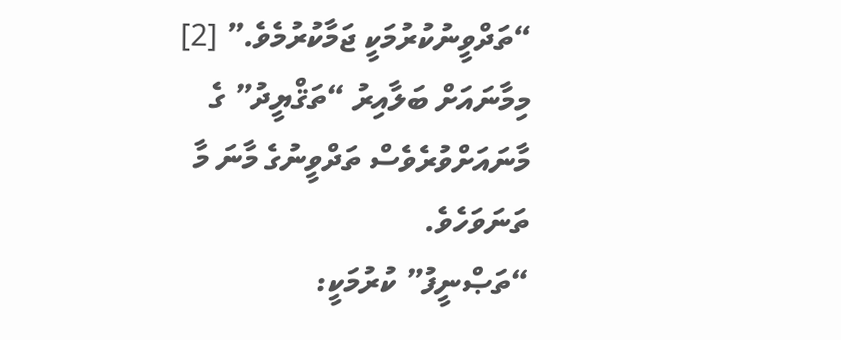“ތަދްވީނުކުރުމަކީ ޖަމާކުރުމެވެ.” [2]
މިމާނައަށް ބަލާއިރު “ތަޤްޔީދު” ގެ މާނައަށްވުރެވެސް ތަދްވީނުގެ މާނަ މާ ތަނަވަހެވެ.
“ތަޞްނީފު” ކުރުމަކީ: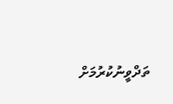ތަދްވީނުކުރުމަށް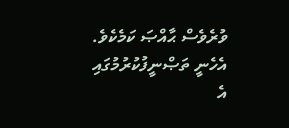ވުރެވެސް ޙާއްޞަ ކަމެކެވެ. އެހެނީ ތަޞްނީފުކުރުމުގައި އެ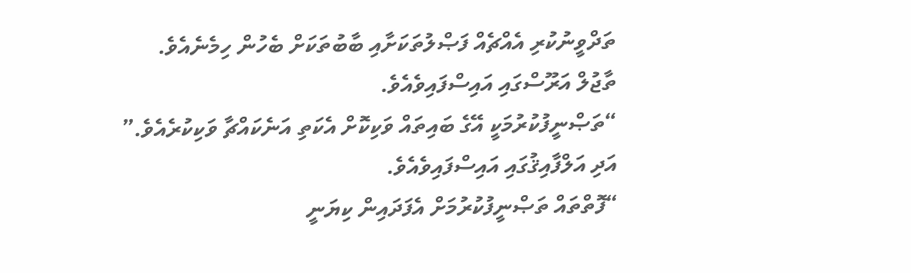ތަދްވީނުކުރި އެއްޗެއް ފަޞްލުތަކަށާއި ބާބުތަކަށް ބެހުން ހިމެނެއެވެ.
ތާޖުލް އަރޫސްގައި އައިސްފައިވެއެވެ.
“ތަޞްނީފުކުރުމަކީ އޭގެ ބައިތައް ވަކިކޮށް އެކަތި އަނެކައްޗާ ވަކިކުރެއެވެ.”
އަދި އަލްފާއިޤުގައި އައިސްފައިވެއެވެ.
“ފޮތްތައް ތަޞްނީފުކުރުމަށް އެފަދައިން ކިޔަނީ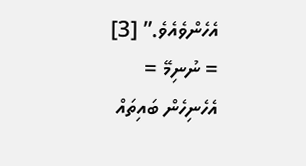އެހެންވެއެވެ.” [3]
= ނުނިމޭ =
އެހެނިހެން ބައިތައް